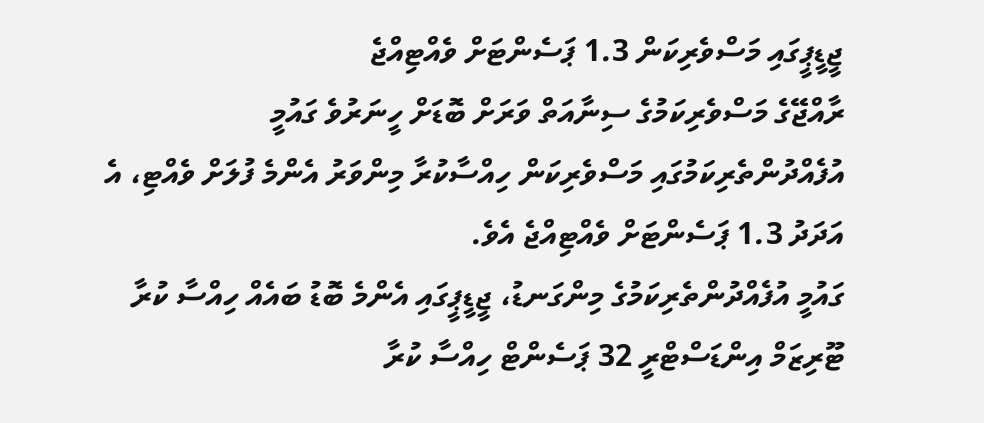ޖީޑީޕީގައި މަސްވެރިކަން 1.3 ޕަސެންޓަށް ވެއްޓިއްޖެ
ރާއްޖޭގެ މަސްވެރިކަމުގެ ސިނާއަތް ވަރަށް ބޮޑަށް ހީނަރުވެ ގައުމީ އުފެއްދުންތެރިކަމުގައި މަސްވެރިކަން ހިއްސާކުރާ މިންވަރު އެންމެ ފުލަށް ވެއްޓި، އެ އަދަދު 1.3 ޕަސެންޓަށް ވެއްޓިއްޖެ އެވެ.
ގައުމީ އުފެއްދުންތެރިކަމުގެ މިންގަނޑު، ޖީޑީޕީގައި އެންމެ ބޮޑު ބައެއް ހިއްސާ ކުރާ ޓޫރިޒަމް އިންޑަސްޓްރީ 32 ޕަސެންޓް ހިއްސާ ކުރާ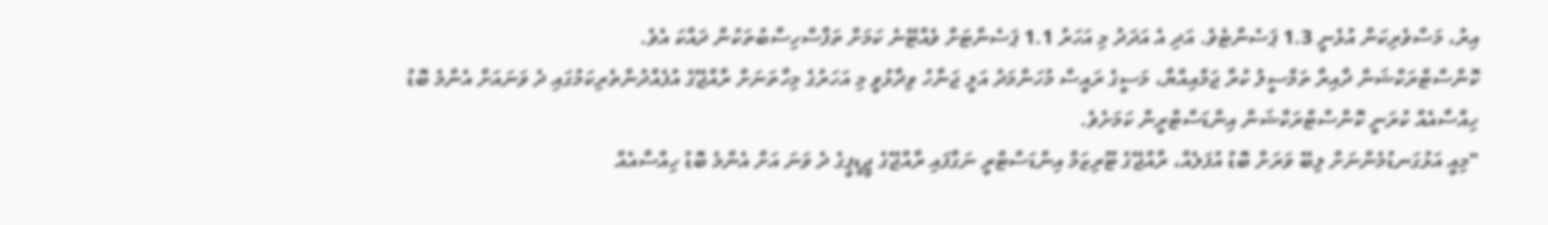އިރު، މަސްވެރިކަން އުޅެނީ 1.3 ޕަސެންޓެވެ. އަދި އެ އަދަދު މި އަހަރު 1.1 ޕަސެންޓަށް ވެއްޓޭނެ ކަމަށް ތަފާސްހިސާބުތަކުން ދައްކަ އެވެ.
ކޮންސްޓްރަކްޝަން ދާއިރާ ތަމްސީލު ކުރާ ޖަމްއިއްޔާ، މަސީގެ ރައީސް މުހަންމަދު އަލީ ޖަނާހު ވިދާޅުވީ މި އަހަރުގެ މިހާތަނަށް ރާއްޖޭގެ އުފެއްދުންތެރިކަމުގައި ދެ ވަނައަށް އެންމެ ބޮޑު ހިއްސާއެއް ކުރަނީ ކޮންސްޓްރަކްޝަން އިންޑަސްޓްރީން ކަމަށެވެ.
"މިއީ އަޅުގަނޑުމެންނަށް ލިބޭ ވަރަށް ބޮޑު އުފަލެއް، ރާއްޖޭގެ ޓޫރިޒަމް އިންޑަސްޓްރީ ނަގާފައި ރާއްޖޭގެ ޖީޑީޕީގެ ދެ ވަނަ އަށް އެންމެ ބޮޑު ހިއްސާއެއް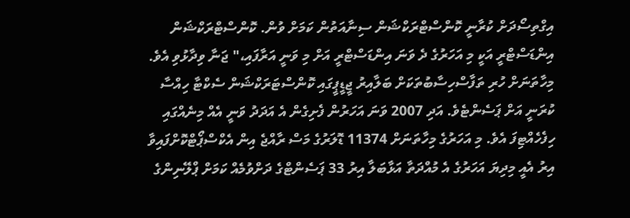އިގްތިސޯދަށް ކުރާނީ ކޮންސްޓްރަކްޝަން ސިނާއަތުން ކަމަށް ވުން. ކޮންސްޓްރަކްޝަން އިންޑަސްޓްރީ އަކީ މި އަހަރުގެ ދެ ވަނަ އިންޑަސްޓްރީ އަށް މި ވަނީ އަރާފައި،" ޖަނާ ވިދާޅުވި އެވެ.
މިހާތަނަށް ހުރި ތަފާސްހިސާބުތަކަށް ބަލާއިރު ޖީޑީޕީގައި ކޮންސްޓަރަކްޝަން ސެކްޓާ ހިއްސާ ކުރަނީ އަށް ޕަސެންޓެވެ. އަދި 2007 ވަނަ އަހަރުން ފެށިގެން އެ އަދަދު ވަނީ އެއް މިނެއްގައި ހިފެހެއްޓިފަ އެވެ. މި އަހަރުގެ މިހާތަނަށް 11374 ޑޮލަރުގެ މަސް ރާއްޖެ އިން އެކްސްޕޯޓްކޮށްފައިވާ އިރު އެއީ މިދިޔަ އަހަރުގެ އެ މުއްދަތާ އަޅާބަލާ އިރު 33 ޕަސެންޓްގެ ދަށްވުމެއް ކަމަށް ޕްލޭނިންގެ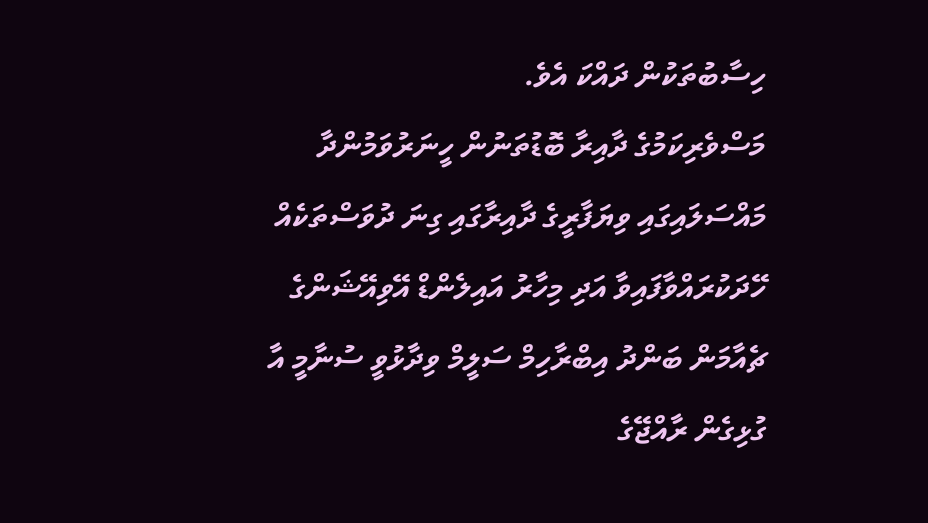ހިސާބުތަކުން ދައްކަ އެވެ.
މަސްވެރިކަމުގެ ދާއިރާ ބޮޑުތަނުން ހީނަރުވަމުންދާ މައްސަލައިގައި ވިޔަފާރީގެ ދާއިރާގައި ގިނަ ދުވަސްތަކެއް ހޭދަކުރައްވާފައިވާ އަދި މިހާރު އައިލެންޑް އޭވިއޭޝަންގެ ޗެއާމަން ބަންދު އިބްރާހިމް ސަލީމް ވިދާޅުވީ ސުނާމީ އާ ގުޅިގެން ރާއްޖޭގެ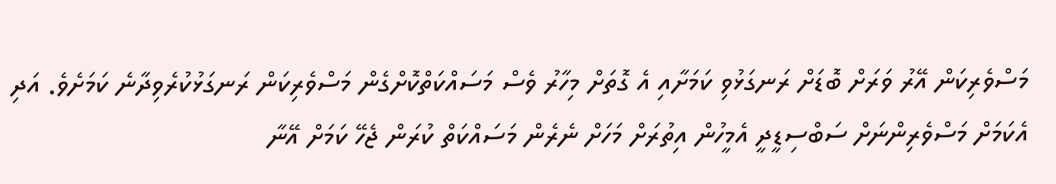މަސްވެރިކަން އޭރު ވަރަށް ބޮޑަށް ރަނގަޅުވި ކަމަށާއި އެ ގޮތަށް މިހާރު ވެސް މަސައްކަތްކޮށްގެން މަސްވެރިކަން ރަނގަޅުކުރެވިދާނެ ކަމަށެވެ. އަދި އެކަމަށް މަސްވެރިންނަށް ސަބްސިޑީދީ އެމީހުން އިތުރަށް މަހަށް ނެރެން މަސައްކަތް ކުރަން ޖެހޭ ކަމަށް އޭނާ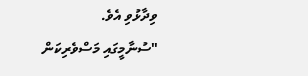ވިދާޅުވި އެވެ.
"ސުނާމީގައި މަސްވެރިކަން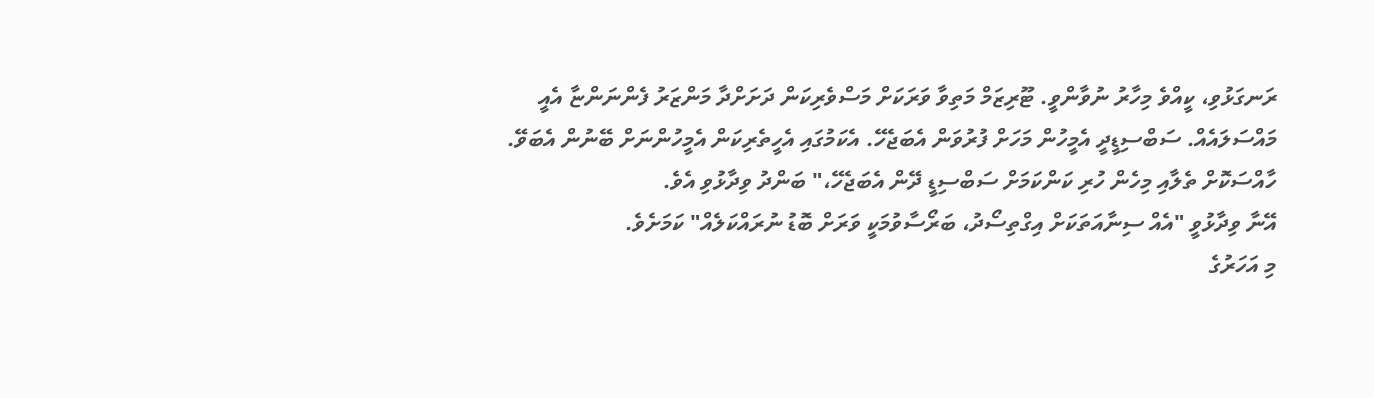ރަނގަޅުވި، ކީއްވެ މިހާރު ނުވާންވީ. ޓޫރިޒަމް މަތިވާ ވަރަކަށް މަސްވެރިކަން ދަށަށްދާ މަންޒަރު ފެންނަންޏާ އެއީ މައްސަލައެއް. ސަބްސިޑީދީ އެމީހުން މަހަށް ފުރުވަން އެބަޖެހޭ. އެކަމުގައި އެހީތެރިކަން އެމީހުންނަށް ބޭނުން އެބަވޭ. ހާއްސަކޮށް ތެލާއި މިހެން ހުރި ކަންކަމަށް ސަބްސިޑީ ދޭން އެބަޖެހޭ،" ބަންދު ވިދާޅުވި އެވެ.
އޭނާ ވިދާޅުވީ "އެއް ސިނާއަތަކަށް އިގްތިސޯދު، ބަރޯސާވުމަކީ ވަރަށް ބޮޑު ނުރައްކަލެއް" ކަމަށެވެ.
މި އަހަރުގެ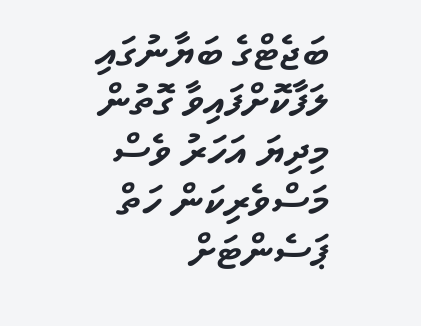ބަޖެޓްގެ ބަޔާނުގައި ލަފާކޮށްފައިވާ ގޮތުން މިދިޔަ އަހަރު ވެސް މަސްވެރިކަން ހަތް ޕަސެންޓަށް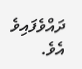ދައްވެފައިވެ އެވެ.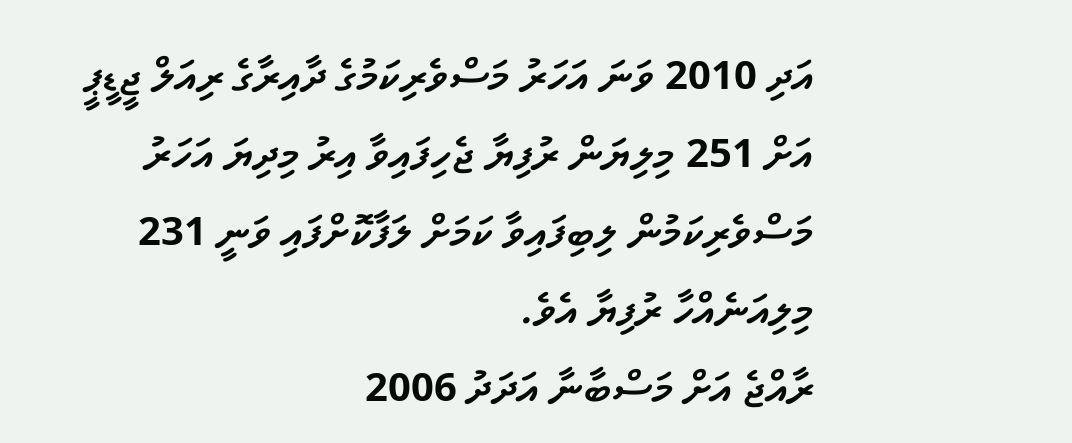އަދި 2010 ވަނަ އަހަރު މަސްވެރިކަމުގެ ދާއިރާގެ ރިއަލް ޖީޑީޕީ އަށް 251 މިލިޔަން ރުފިޔާ ޖެހިފައިވާ އިރު މިދިޔަ އަހަރު މަސްވެރިކަމުން ލިބިފައިވާ ކަމަށް ލަފާކޮށްފައި ވަނީ 231 މިލިއަނެއްހާ ރުފިޔާ އެވެ.
ރާއްޖެ އަށް މަސްބާނާ އަދަދު 2006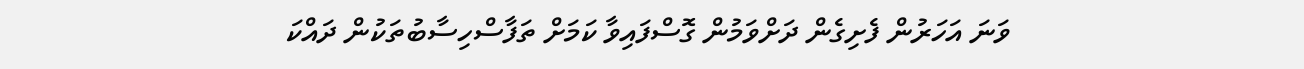ވަނަ އަހަރުން ފެށިގެން ދަށްވަމުން ގޮސްފައިވާ ކަމަށް ތަފާސްހިސާބުތަކުން ދައްކަ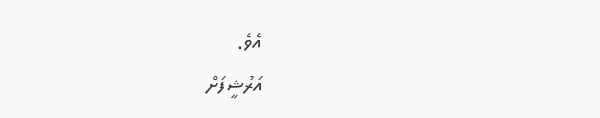އެވެ.
އަރުޝީފަށް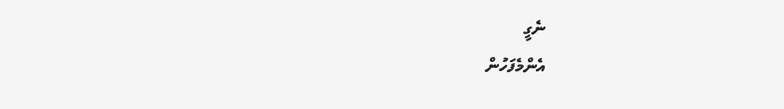ނެގީ
އެންމެފަހުން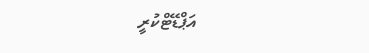އަޕްޑޭޓްކުރީ